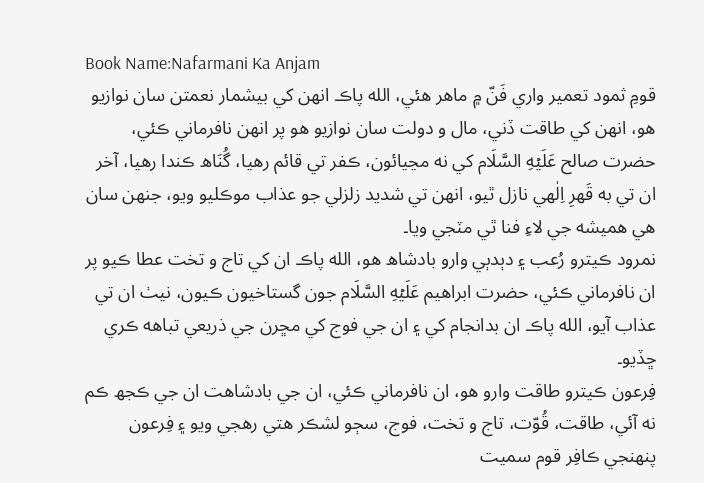Book Name:Nafarmani Ka Anjam
قومِ ثمود تعمير واري فَنّ ۾ ماهر هئي، الله پاڪ انهن کي بيشمار نعمتن سان نوازيو هو، انهن کي طاقت ڏني، مال و دولت سان نوازيو هو پر انهن نافرماني ڪئي، حضرت صالح عَلَيۡهِ السَّلَام کي نه مڃيائون، ڪفر تي قائم رهيا، گُنَاھ ڪندا رهيا، آخر ان تي به قَهرِ اِلٰهي نازل ٿيو، انهن تي شديد زلزلي جو عذاب موڪليو ويو، جنهن سان هي هميشه جي لاءِ فنا ٿي مٽجي ويا۔
نمرود ڪيترو رُعب ۽ دٻدٻي وارو بادشاھ هو، الله پاڪ ان کي تاج و تخت عطا ڪيو پر ان نافرماني ڪئي، حضرت ابراهيم عَلَيۡهِ السَّلَام جون گستاخيون ڪيون، نيٺ ان تي عذاب آيو، الله پاڪ ان بدانجام کي ۽ ان جي فوج کي مڇرن جي ذريعي تباهه ڪري ڇڏيو۔
فِرعون ڪيترو طاقت وارو هو، ان نافرماني ڪئي، ان جي بادشاهت ان جي ڪجھ ڪم نه آئي، طاقت، قُوّت، تاج و تخت، فوج، سڄو لشڪر هتي رهجي ويو ۽ فِرعون پنهنجي ڪافِر قوم سميت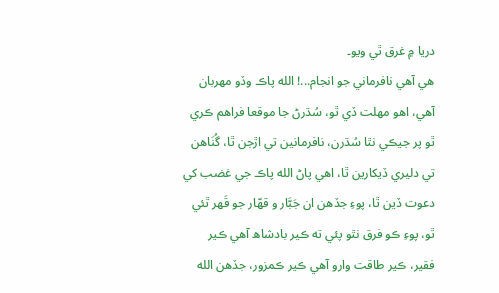دريا ۾ غرق ٿي ويو۔
هي آهي نافرماني جو انجام...! الله پاڪ وڏو مهربان آهي، اهو مهلت ڏي ٿو، سُڌرڻ جا موقعا فراهم ڪري ٿو پر جيڪي نٿا سُڌرن، نافرمانين تي اڙجن ٿا، گُنَاهن تي دليري ڏيکارين ٿا، اهي پاڻ الله پاڪ جي غضب کي دعوت ڏين ٿا، پوءِ جڏهن ان جَبَّار و قهّار جو قَهر ٿئي ٿو، پوءِ ڪو فرق نٿو پئي ته ڪير بادشاھ آهي ڪير فقير، ڪير طاقت وارو آهي ڪير ڪمزور، جڏهن الله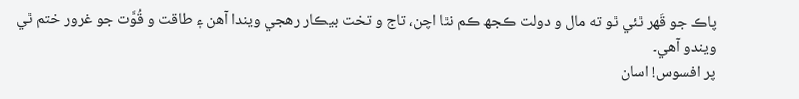پاڪ جو قَهر ٿئي ٿو ته مال و دولت ڪجھ ڪم نٿا اچن، تاج و تخت بيڪار رهجي ويندا آهن ۽ طاقت و قُوَّت جو غرور ختم ٿي ويندو آهي۔
پر افسوس! اسان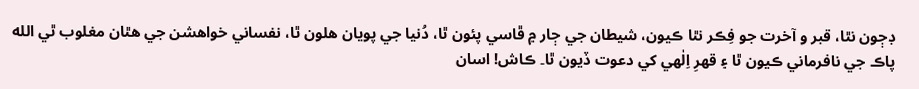ڊڄون نٿا، قبر و آخرت جو فِڪر نٿا ڪيون، شيطان جي ڄار ۾ ڦاسي پئون ٿا، دُنيا جي پويان هلون ٿا، نفساني خواهشن جي هٿان مغلوب ٿي الله پاڪ جي نافرماني ڪيون ٿا ۽ قهرِ اِلٰهي کي دعوت ڏيون ٿا۔ ڪاش! اسان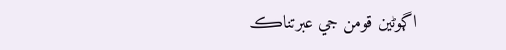اڳوڻين قومن جي عبرتناڪ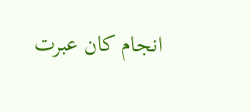انجام کان عبرت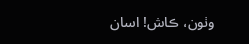وٺون، ڪاش! اسان